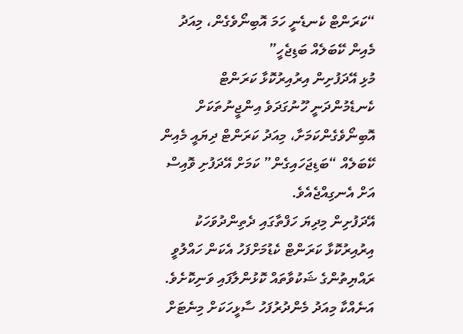“ކަރަންޓް ކެނޑެނީ ހަމަ އޮބިނޯވެގެން، މިއަދު މެއިން ކޭބަލެއް ބަޑިޖެހީ”
މުޅި އޭދަފުށިން އިރުއިރުކޮޅާ ކަރަންޓް ކެނޑެމުންދަނީ ހޫނުގަދަވެ އިންޖީނުތަކަށް އޮބިނޯވެގެންކަމަށާ، މިއަދު ކަރަންޓް ދިޔައީ މެއިން ކޭބަލެއް “ބަޑިޖަހައިގެން” ކަމަށް އޭދަފުށި ވޮއިސް އަށް އެނގިއްޖެއެވެ.
އޭދަފުށިން މިދިޔަ ހަފްތާގައި ދެތިންދުވަހަކު އިރުއިރުކޮޅާ ކަރަންޓް ކެޑުމަށްފަހު އެކަން ހައްލުވީ ރައްޔިތުންގެ ޝަކުވާތައް ކޮޅުންލާފައި ވަނިކޮށެވެ. އަނެއްކާ މިއަދު މެންދުރުފަހު ސާޅީހަކަށް މިނެޓަށް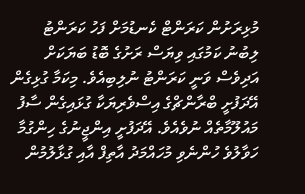މުޅިރަށުން ކަރަންޓް ކެނޑުމަށް ފަހު ކަރަންޓު ލިބުނު ކަމުގައި ވިޔަސް ރަށުގެ ބޮޑު ބަޔަކަށް އަދިވެސް ވަނީ ކަރަންޓު ނުލިބިއެވެ. މިކަމާ ގުޅިގެން އޭދަފުށީ ބްރާންޗްގެ އިސްވެރިޔަކާ ގުޅައިގެން ސާފު މައުލޫމާތެއް ނުވެއެވެ. އޭދަފުށީ އިންޖީނުގެ ހިންގުމާ ހަވާލުވެ ހުންނެވި މުހައްމަދު އާތިފް އާއި ގުޅާލުމުން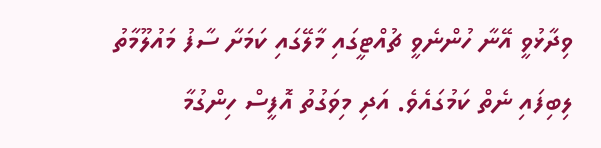ވިދާޅުވީ އޭނާ ހުންނެވީ ޗުއްޓީގައި މާލޭގައި ކަމަށާ ސާފު މައުލޫމާތު ލިބިފައި ނެތް ކަމުގައެވެ. އަދި މިވަގުތު އޮފީސް ހިންގުމާ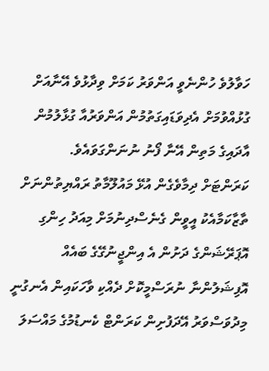ހަވާލުވެ ހުންނެވީ އަންވަރު ކަމަށް ވިދާޅުވެ އޭނާއަށް ގުޅުއްވުމަށް އެދިވަޑައިގަތުމުން އަންވަރުއާ ގުޅާލުމުން އާދައިގެ މަތިން އޭނާ ފޯނު ނުނަންގަވައެވެ.
ކަރަންޓަށް ދިމާވެގެން އުޅޭ މައުލޫމާތު ރައްޔިތުންނަށް ތާޒާކަމާއެކު އީވީން ގެނެސްދިނުމަށް މިއަދު ހިންގި އޮޕަރޭޝަންގެ ދަށުން އެ އިންޖީނުގޭގެ ބައެއް އޮފިޝަލުންނާ ނުރަސްމީކޮށް ދެއްކި ވާހަކައިން އެނގުނީ މިދުވަސްވަރު އޭދަފުށިން ކަރަންޓް ކެނޑުމުގެ މައްސަލަ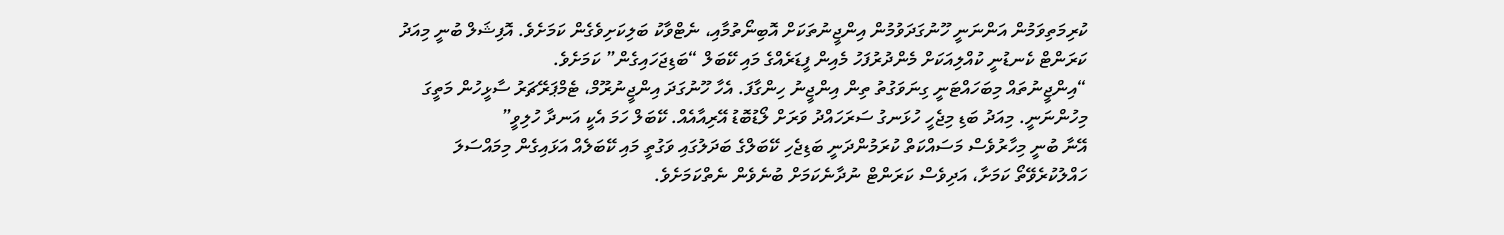ކުރިމަތިވަމުން އަންނަނީ ހޫނުގަދަވުމުން އިންޖީނުތަކަށް އޮބިނޯތުމާއި، ނެޓްވާކު ބަލިކަށިވެގެން ކަމަށެވެ. އޮފިޝަލް ބުނީ މިއަދު ކަރަންޓް ކެނޑުނީ ކުއްލިއަކަށް މެންދުރުފަހު މެއިން ފީޑަރެއްގެ މައި ކޭބަލް “ބަޑިޖަހައިގެން” ކަމަށެވެ.
“އިންޖީނުތައް މިބަހައްޓަނީ ގިނަވަގުތު ތިން އިންޖީނު ހިންގާފަ. އެހާ ހޫނުގަދަ އިންޖީނުރޫމް، ޓެމްޕަރޭޗަރު ސާޅީހުން މަތީގަ މިހުންނަނީ. މިއަދު ބަޑި މިޖެހީ ހުޅަނގު ސަރަހައްދު ވަރަށް ލޯޑުބޮޑު އޭރިއާއެއް. ކޭބަލް ހަމަ އެކީ އަނދާ ހުލިވީ”
އޭނާ ބުނީ މިހާރުވެސް މަސައްކަތް ކުރަމުންދަނީ ބަޑިޖެހި ކޭބަލްގެ ބަދަލުގައި ވަގުތީ މައި ކޭބަލެއް އަޅައިގެން މިމައްސަލަ ހައްލުކުރެވޭތޯ ކަމަށާ، އަދިވެސް ކަރަންޓް ނުދާނެކަމަށް ބުނެވެން ނެތްކަމަށެވެ.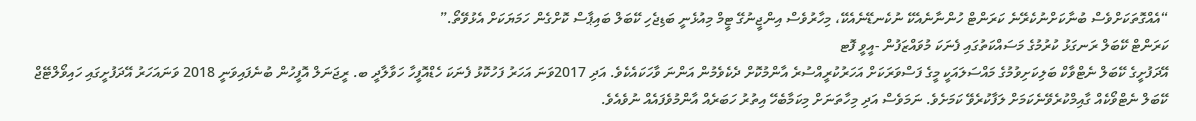“އެއްގޮތަކަށްވެސް ބުނާކަށްނުކެރޭނެ ކަރަންޓް ހުންނާނެއެކޭ ނުކެނޑޭނެއެކޭ، މިހާރުވެސް އިންޖީނުގޭ ޓީމް މިއުޅެނީ ބަޑިޖެހި ކޭބަލް ބައިޕާސް ކޮށްގެން ހަމަޔަކަށް އެޅުވޭތޯ.”
ކަރަންޓް ކޭބަލް ރަނގަޅު ކުރުމުގެ މަސައްކަތުގައި ފެނަކަ މުވައްޒަފުން -އީވީ ފޮޓ
އޭދަފުށީގެ ކޭބަލް ނެޓްވާކް ބަލިކަށިވުމުގެ މައްސަލައަކީ މީގެ ފަސްވަރަކަށް އަހަރުކުރީއްސުރެ އާންމުކޮށް ދެކެވެމުން އަންނަ ވާހަކައެކެވެ. އަދި 2017ވަނަ އަހަރު ފަހުކޮޅު ފެނަކަ ހެޑްއޮފީހާ ހަވާލާދީ ބ. ރީޖަނަލް އޮފީހުން ބުނެފައިވަނީ 2018 ވަނައަހަރު އޭދަފުށީގައި ހައިވޯލްޓޭޖް ކޭބަލް ނެޓްވޯކެއް ގާއިމްކުރެވޭނެކަމަށް ލަފާކުރެވޭ ކަމަށެވެ. ނަމަވެސް އަދި މިހާތަނަށް މިކަމާބެހޭ އިތުރު ހަބަރެއް އާންމުވެފައެއް ނުވެއެވެ.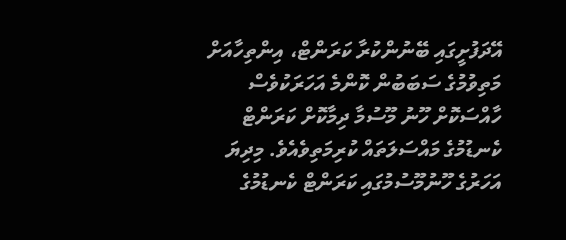އޭދަފުށީގައި ބޭނުންކުރާ ކަރަންޓް، އިންތިހާއަށް މަތިވުމުގެ ސަބަބުން ކޮންމެ އަހަރަކުވެސް ހާއްސަކޮށް ހޫނު މޫސުމާ ދިމާކޮށް ކަރަންޓް ކެނޑުމުގެ މައްސަލަތައް ކުރިމަތިވެއެވެ. މިދިޔަ އަހަރުގެ ހޫނުމޫސުމުގައި ކަރަންޓް ކެނޑުމުގެ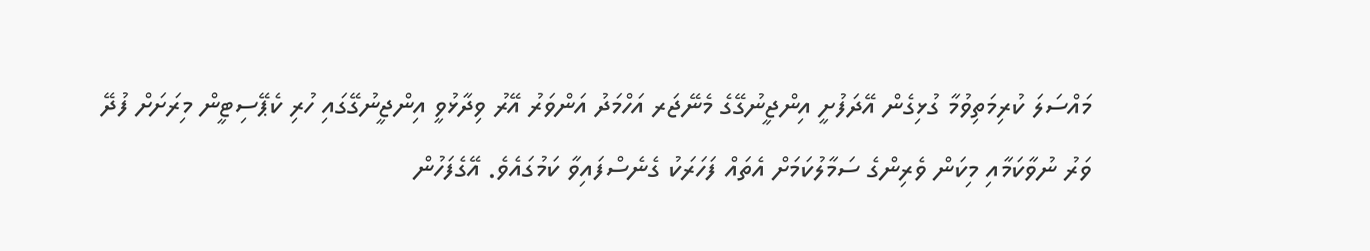މައްސަލަ ކުރިމަތިވުމާ ގުޅިގެން އޭދަފުށީ އިންޖީނުގޭގެ މެނޭޖަރ އަހްމަދު އަންވަރު އޭރު ވިދާޅުވީ އިންޖީނުގޭގައި ހުރި ކެޕޭސިޓީން މިރަށަށް ފުދޭ ވަރު ނުވާކަމާއި މިކަން ވެރިންގެ ސަމާލުކަމަށް އެތައް ފަހަރަކު ގެނެސްފައިވާ ކަމުގައެވެ. އޭގެފަހުން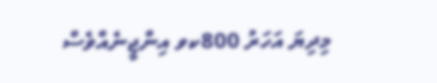މިދިޔަ އަހަރު 800ކވ އިންޖީނެއްވެސް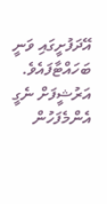އޭދަފުށީގައި ވަނީ ބަހައްޓާފައެވެ.
އަރުޝީފަށް ނެގީ
އެންމެފަހުން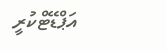އަޕްޑޭޓްކުރީ